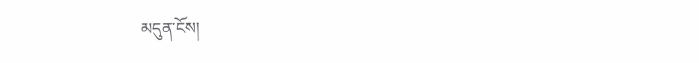མདུན་ངོས།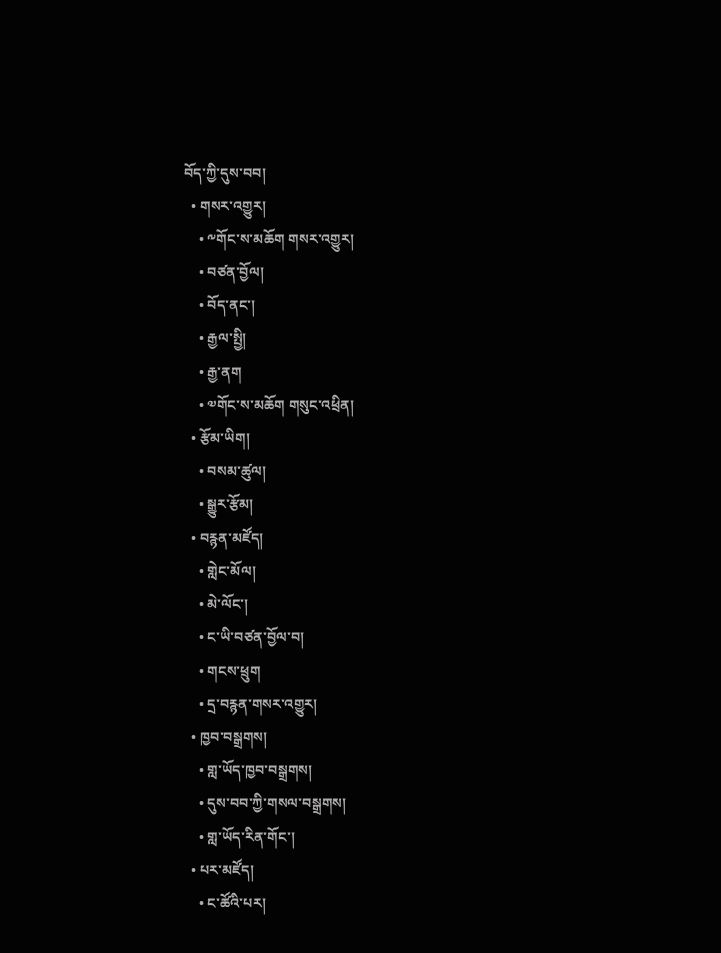བོད་ཀྱི་དུས་བབ།
  • གསར་འགྱུར།
    • ༸གོང་ས་མཆོག གསར་འགྱུར།
    • བཙན་བྱོལ།
    • བོད་ནང་།
    • རྒྱལ་སྤྱི།
    • རྒྱ་ནག
    • ༧གོང་ས་མཆོག གསུང་འཕྲིན།
  • རྩོམ་ཡིག།
    • བསམ་ཚུལ།
    • སྒྱུར་རྩོམ།
  • བརྙན་མཛོད།
    • གླེང་མོལ།
    • མེ་ལོང་།
    • ང་ཡི་བཙན་བྱོལ་བ།
    • གངས་ཕྲུག
    • དྲ་བརྙན་གསར་འགྱུར།
  • ཁྱབ་བསྒྲགས།
    • གླ་ཡོད་ཁྱབ་བསྒྲགས།
    • དུས་བབ་ཀྱི་གསལ་བསྒྲགས།
    • གླ་ཡོད་རིན་གོང་།
  • པར་མཛོད།
    • ང་ཚོའི་པར།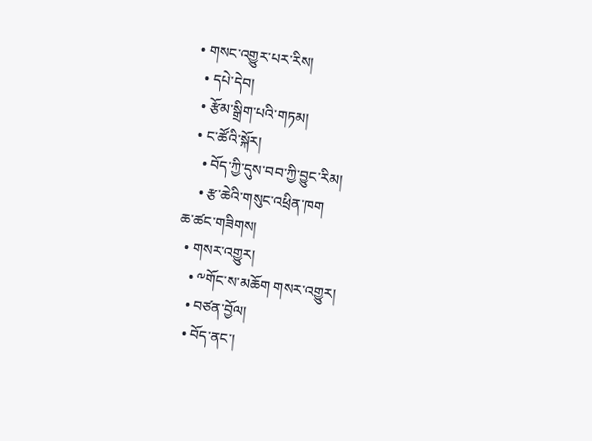• གསང་འགྱུར་པར་རིས།
  • དཔེ་དེབ།
  • རྩོམ་སྒྲིག་པའི་གཏམ།
  • ང་ཚོའི་སྐོར།
    • བོད་ཀྱི་དུས་བབ་ཀྱི་བྱུང་རིམ།
    • རྩ་ཆེའི་གསུང་འཕྲིན་ཁག
ཆ་ཚང་གཟིགས།
  • གསར་འགྱུར།
    • ༸གོང་ས་མཆོག གསར་འགྱུར།
    • བཙན་བྱོལ།
    • བོད་ནང་།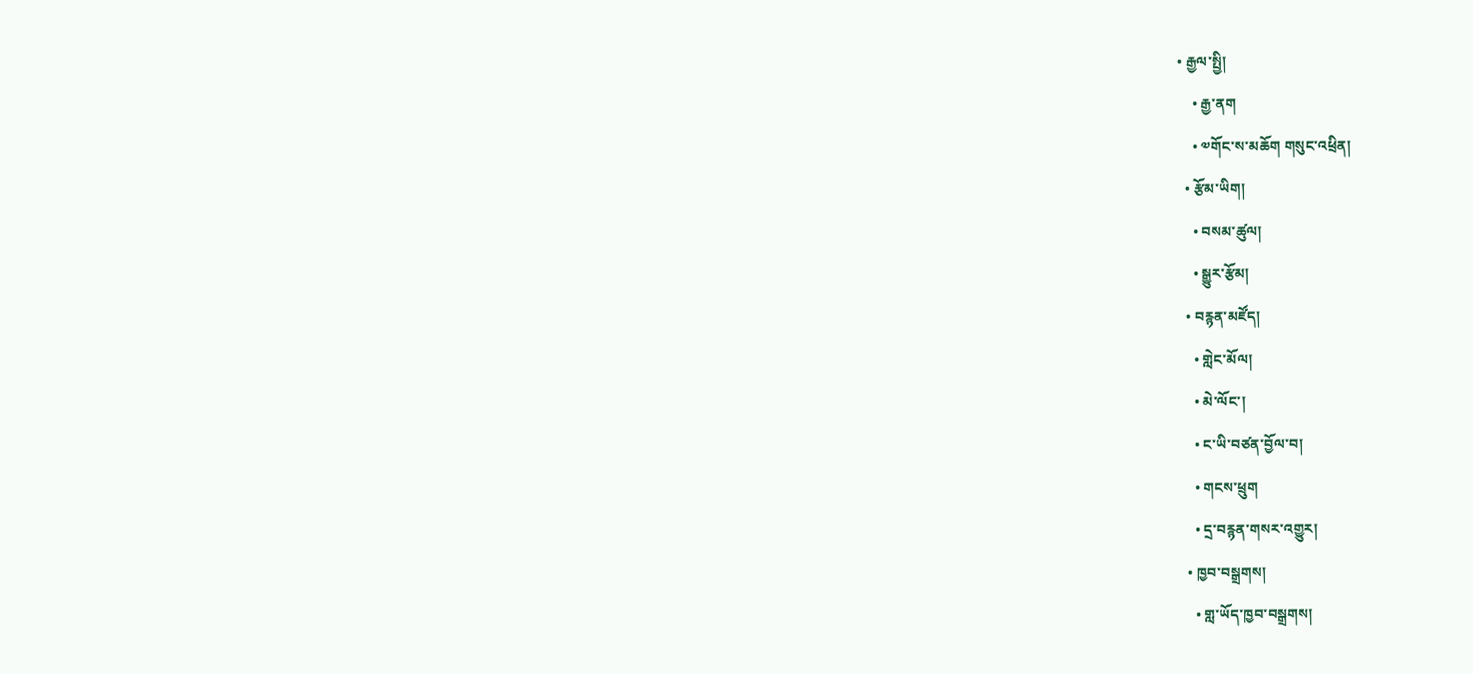• རྒྱལ་སྤྱི།
    • རྒྱ་ནག
    • ༧གོང་ས་མཆོག གསུང་འཕྲིན།
  • རྩོམ་ཡིག།
    • བསམ་ཚུལ།
    • སྒྱུར་རྩོམ།
  • བརྙན་མཛོད།
    • གླེང་མོལ།
    • མེ་ལོང་།
    • ང་ཡི་བཙན་བྱོལ་བ།
    • གངས་ཕྲུག
    • དྲ་བརྙན་གསར་འགྱུར།
  • ཁྱབ་བསྒྲགས།
    • གླ་ཡོད་ཁྱབ་བསྒྲགས།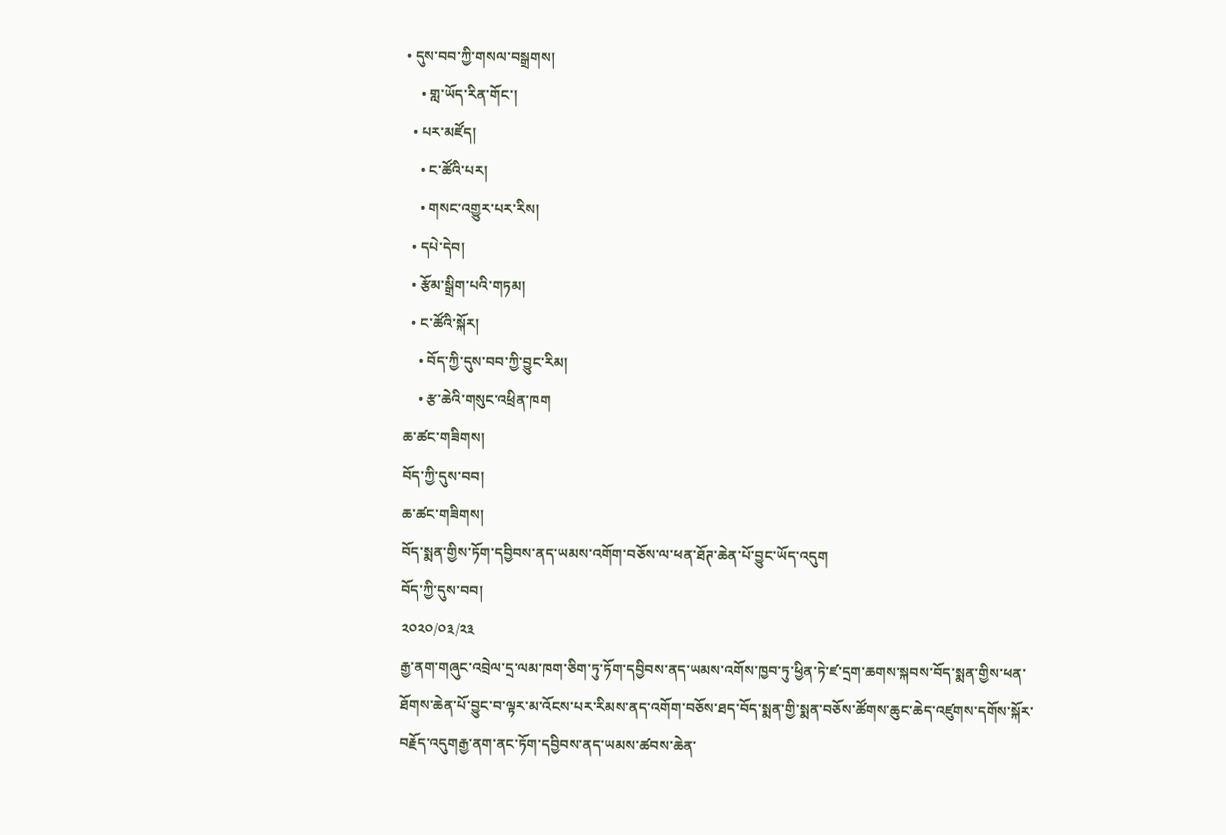• དུས་བབ་ཀྱི་གསལ་བསྒྲགས།
    • གླ་ཡོད་རིན་གོང་།
  • པར་མཛོད།
    • ང་ཚོའི་པར།
    • གསང་འགྱུར་པར་རིས།
  • དཔེ་དེབ།
  • རྩོམ་སྒྲིག་པའི་གཏམ།
  • ང་ཚོའི་སྐོར།
    • བོད་ཀྱི་དུས་བབ་ཀྱི་བྱུང་རིམ།
    • རྩ་ཆེའི་གསུང་འཕྲིན་ཁག
ཆ་ཚང་གཟིགས།
བོད་ཀྱི་དུས་བབ།
ཆ་ཚང་གཟིགས།
བོད་སྨན་གྱིས་ཏོག་དབྱིབས་ནད་ཡམས་འགོག་བཅོས་ལ་ཕན་ཐོཊ་ཆེན་པོ་བྱུང་ཡོད་འདུག
བོད་ཀྱི་དུས་བབ།
༢༠༢༠/༠༣/༢༣
རྒྱ་ནག་གཞུང་འབྲེལ་དྲ་ལམ་ཁག་ཅིག་ཏུ་ཏོག་དབྱིབས་ནད་ཡམས་འགོས་ཁྱབ་ཏུ་ཕྱིན་ཏེ་ཛ་དྲག་ཆགས་སྐབས་བོད་སྨན་གྱིས་ཕན་ཐོགས་ཆེན་པོ་བྱུང་བ་ལྟར་མ་འོངས་པར་རིམས་ནད་འགོག་བཅོས་ཐད་བོད་སྨན་གྱི་སྨན་བཅོས་ཚོགས་ཆུང་ཆེད་འཛུགས་དགོས་སྐོར་བརྗོད་འདུགརྒྱ་ནག་ནང་ཏོག་དབྱིབས་ནད་ཡམས་ཚབས་ཆེན་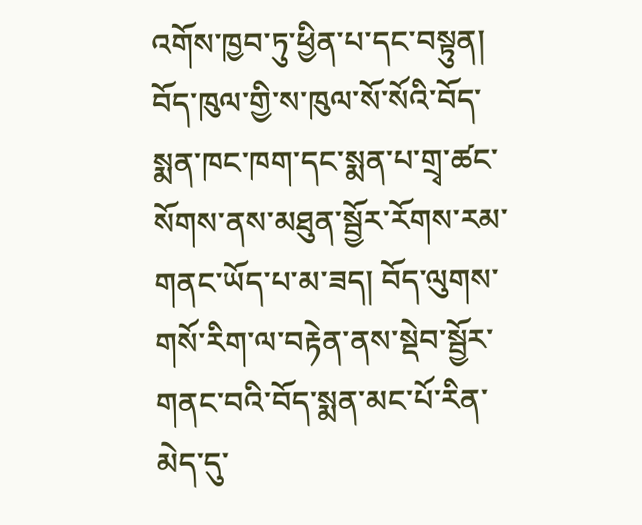འགོས་ཁྱབ་ཏུ་ཕྱིན་པ་དང་བསྟུན། བོད་ཁུལ་གྱི་ས་ཁུལ་སོ་སོའི་བོད་སྨན་ཁང་ཁག་དང་སྨན་པ་གྲྭ་ཚང་སོགས་ནས་མཐུན་སྦྱོར་རོགས་རམ་གནང་ཡོད་པ་མ་ཟད། བོད་ལུགས་གསོ་རིག་ལ་བརྟེན་ནས་སྡེབ་སྦྱོར་གནང་བའི་བོད་སྨན་མང་པོ་རིན་མེད་དུ་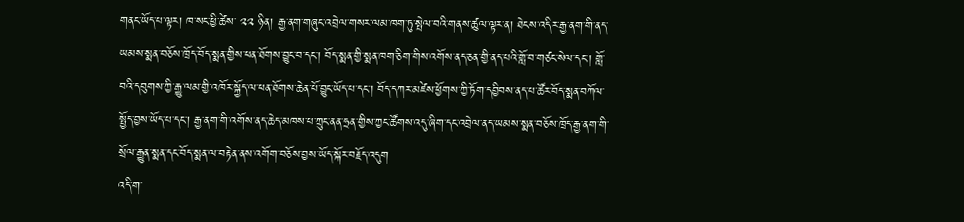གནང་ཡོད་པ་ལྟར། ཁ་སང་ཕྱི་ཚེས་ ༢༢ ཉིན། རྒྱ་ནག་གཞུང་འབྲེལ་གསར་ལམ་ཁག་ཏུ་སྤེལ་བའི་གནས་ཚུལ་ལྟར་ན། ཐེངས་འདིར་རྒྱ་ནག་གི་ནད་ཡམས་སྨན་བཅོས་ཁྲོད་བོད་སྨན་གྱིས་ཕན་ཐོགས་བྱུང་བ་དང་། བོད་སྨན་གྱི་སྨན་ཁག་ཅིག་གིས་འགོས་ནད་ཅན་གྱི་ནད་པའི་གློ་བ་གཙང་སེལ་དང་། གློ་བའི་དབུགས་ཀྱི་རྒྱུ་ལམ་གྱི་འཁོར་སྐྱོད་ལ་ཕན་ཐོགས་ཆེན་པོ་བྱུང་ཡོད་པ་དང་། བོད་དཀར་མཛེས་ཕྱོགས་ཀྱི་ཏོག་དབྱིབས་ནད་པ་ཚོར་བོད་སྨན་བཀོལ་སྤྱོད་བྱས་ཡོད་པ་དང་། རྒྱ་ནག་གི་འགོས་ནད་ཆེད་མཁས་པ་ཀྲུང་ནན་ཧྲན་གྱིས་ཀྱང་ཚོགས་འདུ་ཞིག་དང་འབྲེལ་ནད་ཡམས་སྨན་བཅོས་ཁྲོད་རྒྱ་ནག་གི་སྲོལ་རྒྱུན་སྨན་དང་བོད་སྨན་ལ་བརྟེན་ནས་འགོག་བཅོས་བྱས་ཡོད་སྐོར་བརྗོད་འདུག
འདི་ག་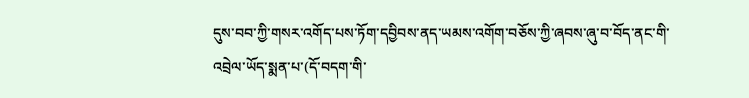དུས་བབ་ཀྱི་གསར་འགོད་པས་ཏོག་དབྱིབས་ནད་ཡམས་འགོག་བཅོས་ཀྱི་ཞབས་ཞུ་བ་བོད་ནང་གི་འབྲེལ་ཡོད་སྨན་པ་(དོ་བདག་གི་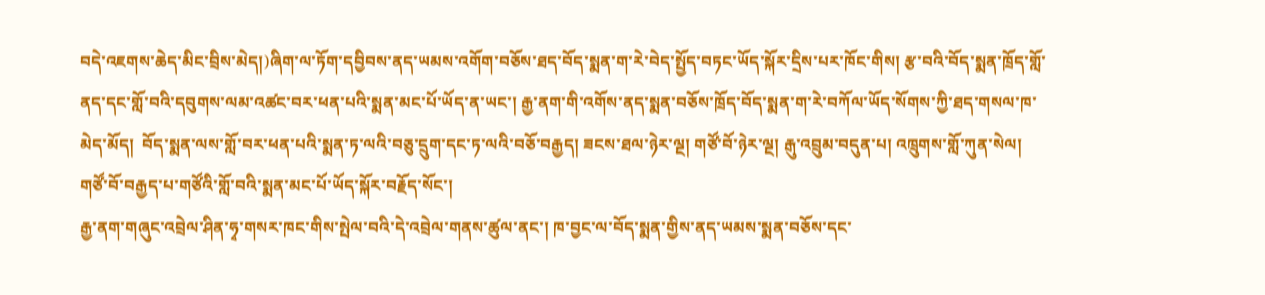བདེ་འཇགས་ཆེད་མིང་བྲིས་མེད།)ཞིག་ལ་ཏོག་དབྱིབས་ནད་ཡམས་འགོག་བཅོས་ཐད་བོད་སྨན་ག་རེ་བེད་སྤྱོད་བཏང་ཡོད་སྐོར་དྲིས་པར་ཁོང་གིས། རྩ་བའི་བོད་སྨན་ཁྲོད་གློ་ནད་དང་གློ་བའི་དབུགས་ལམ་འཚང་བར་ཕན་པའི་སྨན་མང་པོ་ཡོད་ན་ཡང་། རྒྱ་ནག་གི་འགོས་ནད་སྨན་བཅོས་ཁྲོད་བོད་སྨན་ག་རེ་བཀོལ་ཡོད་སོགས་ཀྱི་ཐད་གསལ་ཁ་མེད་མོད།  བོད་སྨན་ལས་གློ་བར་ཕན་པའི་སྨན་ཏ་ལའི་བཅུ་དྲུག་དང་ཏ་ལའི་བཅོ་བརྒྱད། ཟངས་ཐལ་ཉེར་ལྔ། གཙོ་བོ་ཉེར་ལྔ། རྒུ་འབྲུམ་བདུན་པ། འཁྲུགས་གློ་ཀུན་སེལ། གཙོ་བོ་བརྒྱད་པ་གཙོའི་གློ་བའི་སྨན་མང་པོ་ཡོད་སྐོར་བརྗོད་སོང་།
རྒྱ་ནག་གཞུང་འབྲེལ་ཤིན་ཧྭ་གསར་ཁང་གིས་སྤེལ་བའི་དེ་འབྲེལ་གནས་ཚུལ་ནང་། ཁ་བྱང་ལ་བོད་སྨན་གྱིས་ནད་ཡམས་སྨན་བཅོས་དང་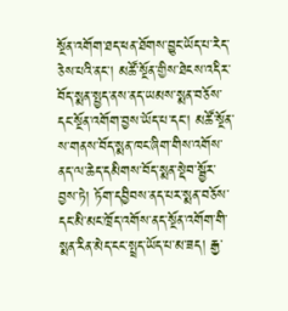སྔོན་འགོག་ཐད་ཕན་ཐོགས་བྱུང་ཡོད་པ་རེད་ཅེས་པའི་ནང་། མཚོ་སྔོན་གྱིས་ཐེངས་འདིར་བོད་སྨན་སྤྱད་ནས་ནད་ཡམས་སྨན་བཅོས་དང་སྔོན་འགོག་བྱས་ཡོད་པ་དང་། མཚོ་སྔོན་ས་གནས་བོད་སྨན་ཁང་ཞིག་གིས་འགོས་ནད་ལ་ཆེད་དམིགས་བོད་སྨན་སྡེབ་སྦྱོར་བྱས་ཏེ། ཏོག་དབྱིབས་ནད་པར་སྨན་བཅོས་དང་མི་མང་ཁྲོད་འགོས་ནད་སྔོན་འགོག་གི་སྨན་རིན་མེད་ངང་སྤྲད་ཡོད་པ་མ་ཟད། རྒྱ་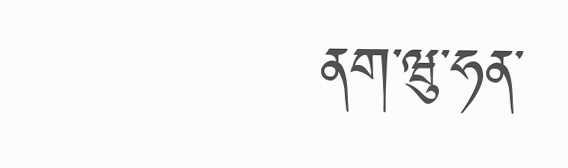ནག་ཝུ་ཧན་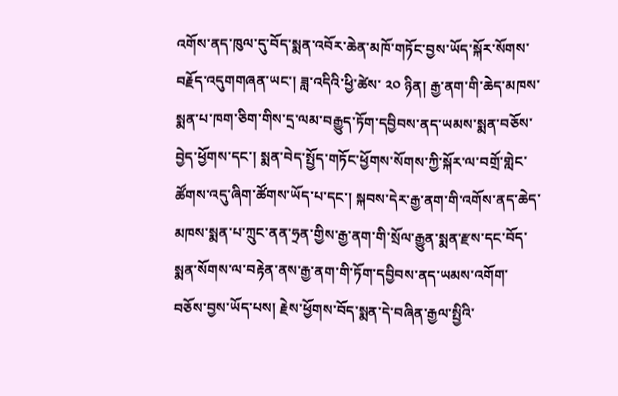འགོས་ནད་ཁུལ་དུ་བོད་སྨན་འབོར་ཆེན་མཁོ་གཏོང་བྱས་ཡོད་སྐོར་སོགས་བརྗོད་འདུགགཞན་ཡང་། ཟླ་འདིའི་ཕྱི་ཚེས་ ༢༠ ཉིན། རྒྱ་ནག་གི་ཆེད་མཁས་སྨན་པ་ཁག་ཅིག་གིས་དྲ་ལམ་བརྒྱུད་ཏོག་དབྱིབས་ནད་ཡམས་སྨན་བཅོས་བྱེད་ཕྱོགས་དང་། སྨན་བེད་སྤྱོད་གཏོང་ཕྱོགས་སོགས་ཀྱི་སྐོར་ལ་བགྲོ་གླེང་ཚོགས་འདུ་ཞིག་ཚོགས་ཡོད་པ་དང་། སྐབས་དེར་རྒྱ་ནག་གི་འགོས་ནད་ཆེད་མཁས་སྨན་པ་ཀྲུང་ནན་ཧྲན་གྱིས་རྒྱ་ནག་གི་སྲོལ་རྒྱུན་སྨན་རྫས་དང་བོད་སྨན་སོགས་ལ་བརྟེན་ནས་རྒྱ་ནག་གི་ཏོག་དབྱིབས་ནད་ཡམས་འགོག་བཅོས་བྱས་ཡོད་པས། རྗེས་ཕྱོགས་བོད་སྨན་དེ་བཞིན་རྒྱལ་སྤྱིའི་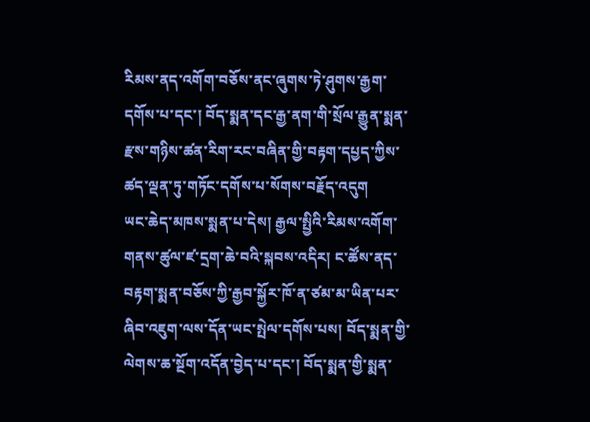རིམས་ནད་འགོག་བཅོས་ནང་ཞུགས་ཏེ་ཤུགས་རྒྱག་དགོས་པ་དང་། བོད་སྨན་དང་རྒྱ་ནག་གི་སྲོལ་རྒྱུན་སྨན་རྫས་གཉིས་ཚན་རིག་རང་བཞིན་གྱི་བརྟག་དཔྱད་ཀྱིས་ཚད་ལྡན་ཏུ་གཏོང་དགོས་པ་སོགས་བརྗོད་འདུག
ཡང་ཆེད་མཁས་སྨན་པ་དེས། རྒྱལ་སྤྱིའི་རིམས་འགོག་གནས་ཚུལ་ཛ་དྲག་ཆེ་བའི་སྐབས་འདིར། ང་ཚོས་ནད་བརྟག་སྨན་བཅོས་ཀྱི་རྒྱབ་སྐྱོར་ཁོ་ན་ཙམ་མ་ཡིན་པར་ཞིབ་འཇུག་ལས་དོན་ཡང་སྤེལ་དགོས་པས། བོད་སྨན་གྱི་ལེགས་ཆ་སྔོག་འདོན་བྱེད་པ་དང་། བོད་སྨན་གྱི་སྨན་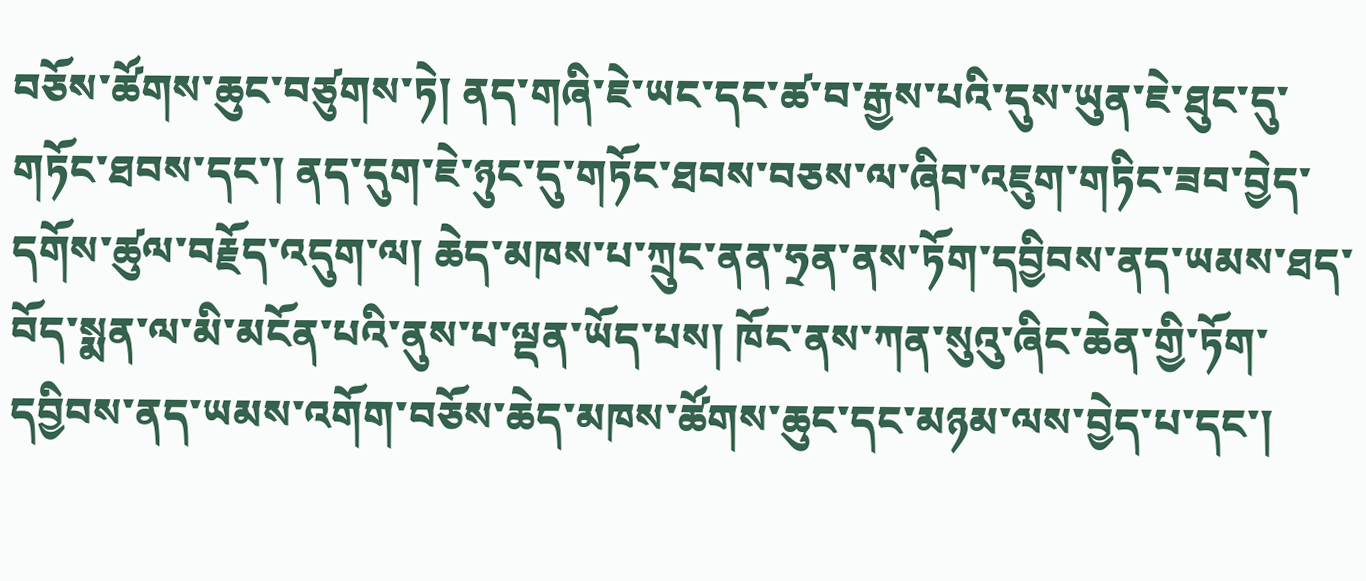བཅོས་ཚོགས་ཆུང་བཙུགས་ཏེ། ནད་གཞི་ཇེ་ཡང་དང་ཚ་བ་རྒྱས་པའི་དུས་ཡུན་ཇེ་ཐུང་དུ་གཏོང་ཐབས་དང་། ནད་དུག་ཇེ་ཉུང་དུ་གཏོང་ཐབས་བཅས་ལ་ཞིབ་འཇུག་གཏིང་ཟབ་བྱེད་དགོས་ཚུལ་བརྗོད་འདུག་ལ། ཆེད་མཁས་པ་ཀྲུང་ནན་ཧྲན་ནས་ཏོག་དབྱིབས་ནད་ཡམས་ཐད་བོད་སྨན་ལ་མི་མངོན་པའི་ནུས་པ་ལྡན་ཡོད་པས། ཁོང་ནས་ཀན་སུའུ་ཞིང་ཆེན་གྱི་ཏོག་དབྱིབས་ནད་ཡམས་འགོག་བཅོས་ཆེད་མཁས་ཚོགས་ཆུང་དང་མཉམ་ལས་བྱེད་པ་དང་།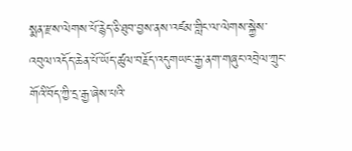སྨན་རྫས་ལེགས་པོ་རྙེད་ཅི་ཐུབ་བྱས་ནས་འཛམ་གླིང་ལ་ལེགས་སྐྱེས་འབུལ་འདོད་ཆེན་པོ་ཡོད་ཚུལ་བརྗོད་འདུགཡང་རྒྱ་ནག་གཞུང་འབྲེལ་ཀྲུང་གོའི་བོད་ཀྱི་དྲ་རྒྱ་ཞེས་པའི་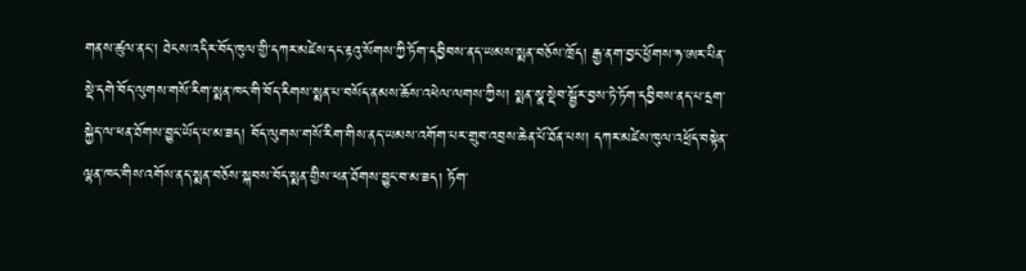གནས་ཚུལ་ནང་། ཐེངས་འདིར་བོད་ཁུལ་གྱི་དཀར་མཛེས་དང་རྟའུ་སོགས་ཀྱི་ཏོག་དབྱིབས་ནད་ཡམས་སྨན་བཅོས་ཁྲོད། རྒྱ་ནག་བྱང་ཕྱོགས་ཧ་ཨར་པིན་སྡེ་དགེ་བོད་ལུགས་གསོ་རིག་སྨན་ཁང་གི་བོད་རིགས་སྨན་པ་བསོད་ནམས་ཆོས་འཕེལ་ལགས་ཀྱིས། སྨན་སྣ་སྡེབ་སྦྱོར་བྱས་ཏེ་ཏོག་དབྱིབས་ནད་པ་དྲག་སྐྱེད་ལ་ཕན་ཐོགས་བྱུང་ཡོད་པ་མ་ཟད། བོད་ལུགས་གསོ་རིག་གིས་ནད་ཡམས་འགོག་པར་གྲུབ་འབྲས་ཆེན་པོ་ཐོན་པས། དཀར་མཛེས་ཁུལ་འཕྲོད་བསྟེན་ལྷན་ཁང་གིས་འགོས་ནད་སྨན་བཅོས་སྐབས་བོད་སྨན་གྱིས་ཕན་ཐོགས་བྱུང་བ་མ་ཟད། ཏོག་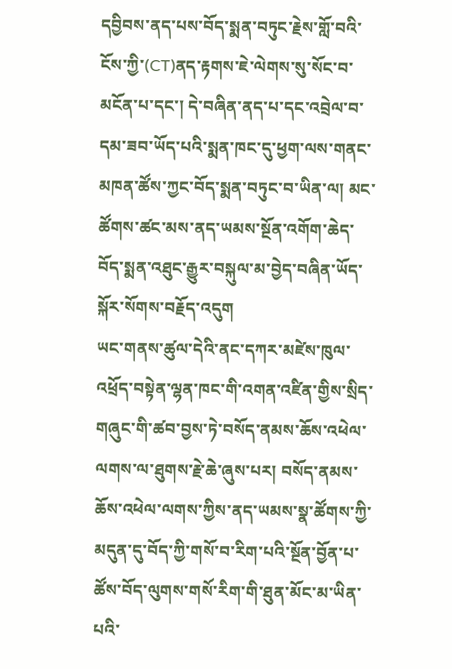དབྱིབས་ནད་པས་བོད་སྨན་བཏུང་རྗེས་གློ་བའི་ངོས་ཀྱི་(CT)ནད་རྟགས་ཇེ་ལེགས་སུ་སོང་བ་མངོན་པ་དང་། དེ་བཞིན་ནད་པ་དང་འབྲེལ་བ་དམ་ཟབ་ཡོད་པའི་སྨན་ཁང་དུ་ཕྱག་ལས་གནང་མཁན་ཚོས་ཀྱང་བོད་སྨན་བཏུང་བ་ཡིན་ལ། མང་ཚོགས་ཚང་མས་ནད་ཡམས་སྔོན་འགོག་ཆེད་བོད་སྨན་འཐུང་རྒྱུར་བསྐུལ་མ་བྱེད་བཞིན་ཡོད་སྐོར་སོགས་བརྗོད་འདུག
ཡང་གནས་ཚུལ་དེའི་ནང་དཀར་མཛེས་ཁུལ་འཕྲོད་བསྟེན་ལྷན་ཁང་གི་འགན་འཛིན་གྱིས་སྲིད་གཞུང་གི་ཚབ་བྱས་ཏེ་བསོད་ནམས་ཆོས་འཕེལ་ལགས་ལ་ཐུགས་རྗེ་ཆེ་ཞུས་པར། བསོད་ནམས་ཆོས་འཕེལ་ལགས་ཀྱིས་ནད་ཡམས་སྣ་ཚོགས་ཀྱི་མདུན་དུ་བོད་ཀྱི་གསོ་བ་རིག་པའི་སྔོན་བྱོན་པ་ཚོས་བོད་ལུགས་གསོ་རིག་གི་ཐུན་མོང་མ་ཡིན་པའི་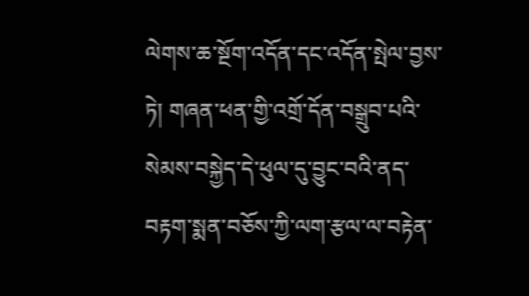ལེགས་ཆ་སྔོག་འདོན་དང་འདོན་སྤེལ་བྱས་ཏེ། གཞན་ཕན་གྱི་འགྲོ་དོན་བསྒྲུབ་པའི་སེམས་བསྐྱེད་དེ་ཕུལ་དུ་བྱུང་བའི་ནད་བརྟག་སྨན་བཅོས་ཀྱི་ལག་རྩལ་ལ་བརྟེན་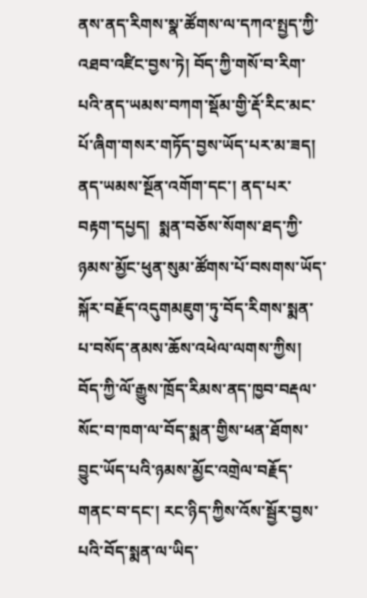ནས་ནད་རིགས་སྣ་ཚོགས་ལ་དཀའ་སྤྱད་ཀྱི་འཐབ་འཛིང་བྱས་ཏེ། བོད་ཀྱི་གསོ་བ་རིག་པའི་ནད་ཡམས་བཀག་སྡོམ་གྱི་རྡོ་རིང་མང་པོ་ཞིག་གསར་གཏོད་བྱས་ཡོད་པར་མ་ཟད། ནད་ཡམས་སྔོན་འགོག་དང་། ནད་པར་བརྟག་དཔྱད།  སྨན་བཅོས་སོགས་ཐད་ཀྱི་ཉམས་མྱོང་ཕུན་སུམ་ཚོགས་པོ་བསགས་ཡོད་སྐོར་བརྗོད་འདུགམཇུག་ཏུ་བོད་རིགས་སྨན་པ་བསོད་ནམས་ཆོས་འཕེལ་ལགས་ཀྱིས། བོད་ཀྱི་ལོ་རྒྱུས་ཁྲོད་རིམས་ནད་ཁྱབ་བརྡལ་སོང་བ་ཁག་ལ་བོད་སྨན་གྱིས་ཕན་ཐོགས་བྱུང་ཡོད་པའི་ཉམས་མྱོང་འགྲེལ་བརྗོད་གནང་བ་དང་། རང་ཉིད་ཀྱིས་འོས་སྦྱོར་བྱས་པའི་བོད་སྨན་ལ་ཡིད་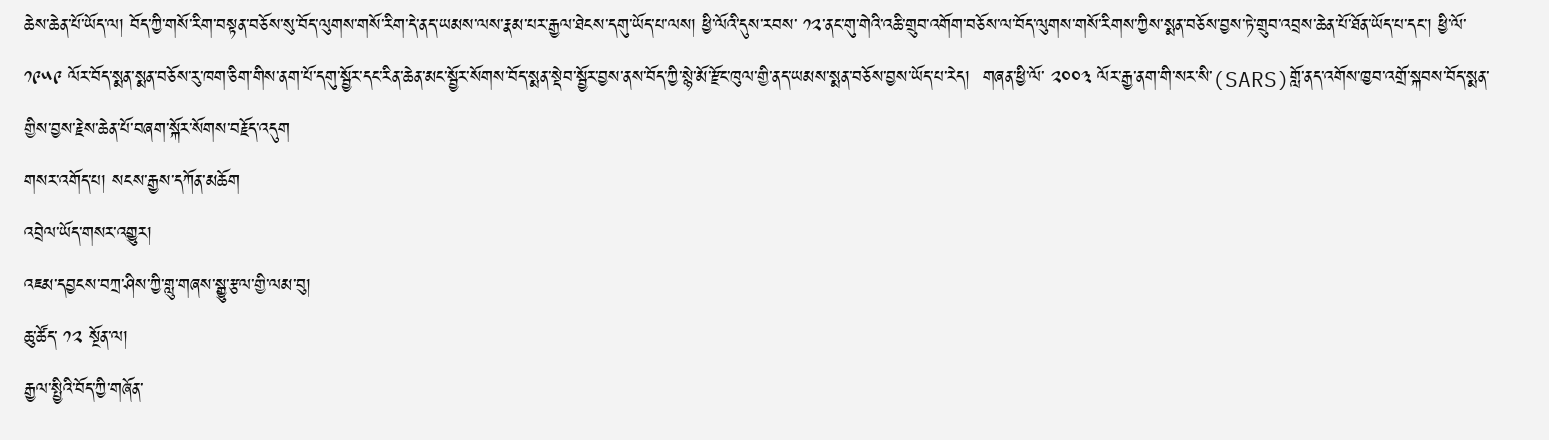ཆེས་ཆེན་པོ་ཡོད་ལ། བོད་ཀྱི་གསོ་རིག་བསྟན་བཅོས་སུ་བོད་ལུགས་གསོ་རིག་དེ་ནད་ཡམས་ལས་རྣམ་པར་རྒྱལ་ཐེངས་དགུ་ཡོད་པ་ལས། ཕྱི་ལོའི་དུས་རབས་ ༡༢་ནང་གུ་གེའི་འཆི་གྲུབ་འགོག་བཅོས་ལ་བོད་ལུགས་གསོ་རིགས་ཀྱིས་སྨན་བཅོས་བྱས་ཏེ་གྲུབ་འབྲས་ཆེན་པོ་ཐོན་ཡོད་པ་དང་། ཕྱི་ལོ་ ༡༩༥༩ ལོར་བོད་སྨན་སྨན་བཅོས་རུ་ཁག་ཅིག་གིས་ནག་པོ་དགུ་སྦྱོར་དང་རིན་ཆེན་མང་སྦྱོར་སོགས་བོད་སྨན་སྡེབ་སྦྱོར་བྱས་ནས་བོད་ཀྱི་སྙེ་མོ་རྫོང་ཁུལ་གྱི་ནད་ཡམས་སྨན་བཅོས་བྱས་ཡོད་པ་རེད།  གཞན་ཕྱི་ལོ་ ༢༠༠༣ ལོར་རྒྱ་ནག་གི་སར་སི་(SARS)གློ་ནད་འགོས་ཁྱབ་འགྲོ་སྐབས་བོད་སྨན་གྱིས་བྱས་རྗེས་ཆེན་པོ་བཞག་སྐོར་སོགས་བརྗོད་འདུག
གསར་འགོད་པ། སངས་རྒྱས་དཀོན་མཆོག
འབྲེལ་ཡོད་གསར་འགྱུར།
འཇམ་དབྱངས་བཀྲ་ཤིས་ཀྱི་གླུ་གཞས་སྒྱུ་རྩལ་གྱི་ལམ་བུ།
ཆུ་ཚོད་ ༡༢ སྔོན་ལ།
རྒྱལ་སྤྱིའི་བོད་ཀྱི་གཞོན་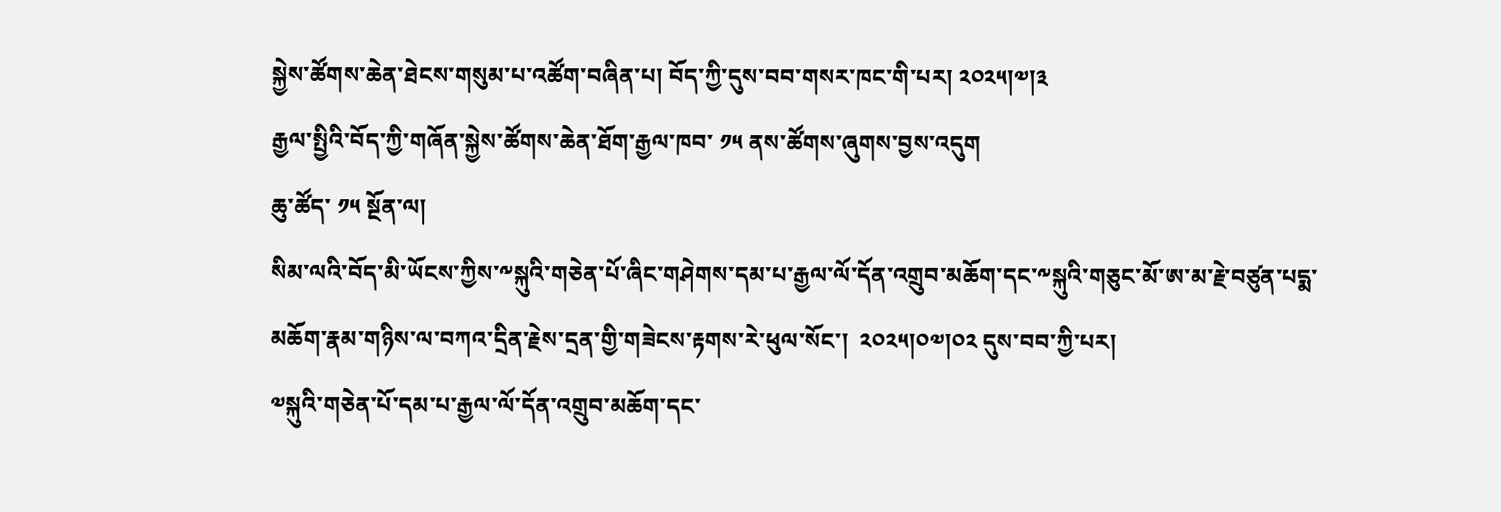སྐྱེས་ཚོགས་ཆེན་ཐེངས་གསུམ་པ་འཚོག་བཞིན་པ། བོད་ཀྱི་དུས་བབ་གསར་ཁང་གི་པར། ༢༠༢༥།༧།༣
རྒྱལ་སྤྱིའི་བོད་ཀྱི་གཞོན་སྐྱེས་ཚོགས་ཆེན་ཐོག་རྒྱལ་ཁབ་ ༡༥ ནས་ཚོགས་ཞུགས་བྱས་འདུག
ཆུ་ཚོད་ ༡༥ སྔོན་ལ།
སིམ་ལའི་བོད་མི་ཡོངས་ཀྱིས་༸སྐུའི་གཅེན་པོ་ཞིང་གཤེགས་དམ་པ་རྒྱལ་ལོ་དོན་འགྲུབ་མཆོག་དང་༸སྐུའི་གཅུང་མོ་ཨ་མ་རྗེ་བཙུན་པདྨ་མཆོག་རྣམ་གཉིས་ལ་བཀའ་དྲིན་རྗེས་དྲན་གྱི་གཟེངས་རྟགས་རེ་ཕུལ་སོང་།  ༢༠༢༥།༠༧།༠༢ དུས་བབ་ཀྱི་པར།
༧སྐུའི་གཅེན་པོ་དམ་པ་རྒྱལ་ལོ་དོན་འགྲུབ་མཆོག་དང་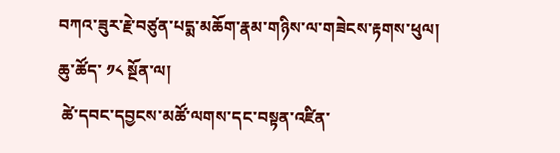བཀའ་ཟུར་རྗེ་བཙུན་པདྨ་མཆོག་རྣམ་གཉིས་ལ་གཟེངས་རྟགས་ཕུལ།
ཆུ་ཚོད་ ༡༨ སྔོན་ལ།
 ཚེ་དབང་དབྱངས་མཚོ་ལགས་དང་བསྟན་འཛིན་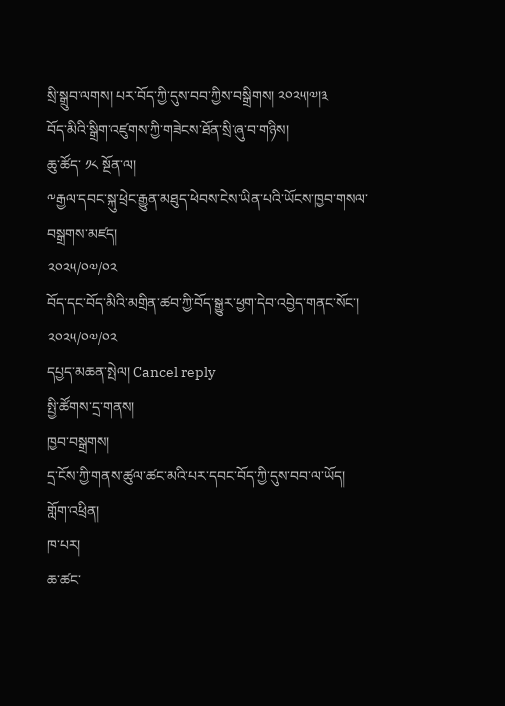སྲི་སྒྲུབ་ལགས། པར་བོད་ཀྱི་དུས་བབ་ཀྱིས་བསྒྲིགས། ༢༠༢༥།༧།༣
བོད་མིའི་སྒྲིག་འཛུགས་ཀྱི་གཟེངས་ཐོན་སྲི་ཞུ་བ་གཉིས།
ཆུ་ཚོད་ ༡༨ སྔོན་ལ།
༸རྒྱལ་དབང་སྐུ་ཕྲེང་རྒྱུན་མཐུད་ཕེབས་ངེས་ཡིན་པའི་ཡོངས་ཁྱབ་གསལ་བསྒྲགས་མཛད།
༢༠༢༥/༠༧/༠༢
བོད་དང་བོད་མིའི་མགྲིན་ཚབ་ཀྱི་བོད་སྒྱུར་ཕྱག་དེབ་འབྱེད་གནང་སོང་།
༢༠༢༥/༠༧/༠༢
དཔྱད་མཆན་སྤེལ། Cancel reply
སྤྱི་ཚོགས་དྲ་གནས།
ཁྱབ་བསྒྲགས།
དྲ་ངོས་ཀྱི་གནས་ཚུལ་ཚང་མའི་པར་དབང་བོད་ཀྱི་དུས་བབ་ལ་ཡོད།
གློག་འཕྲིན།
ཁ་པར།
ཆ་ཚང་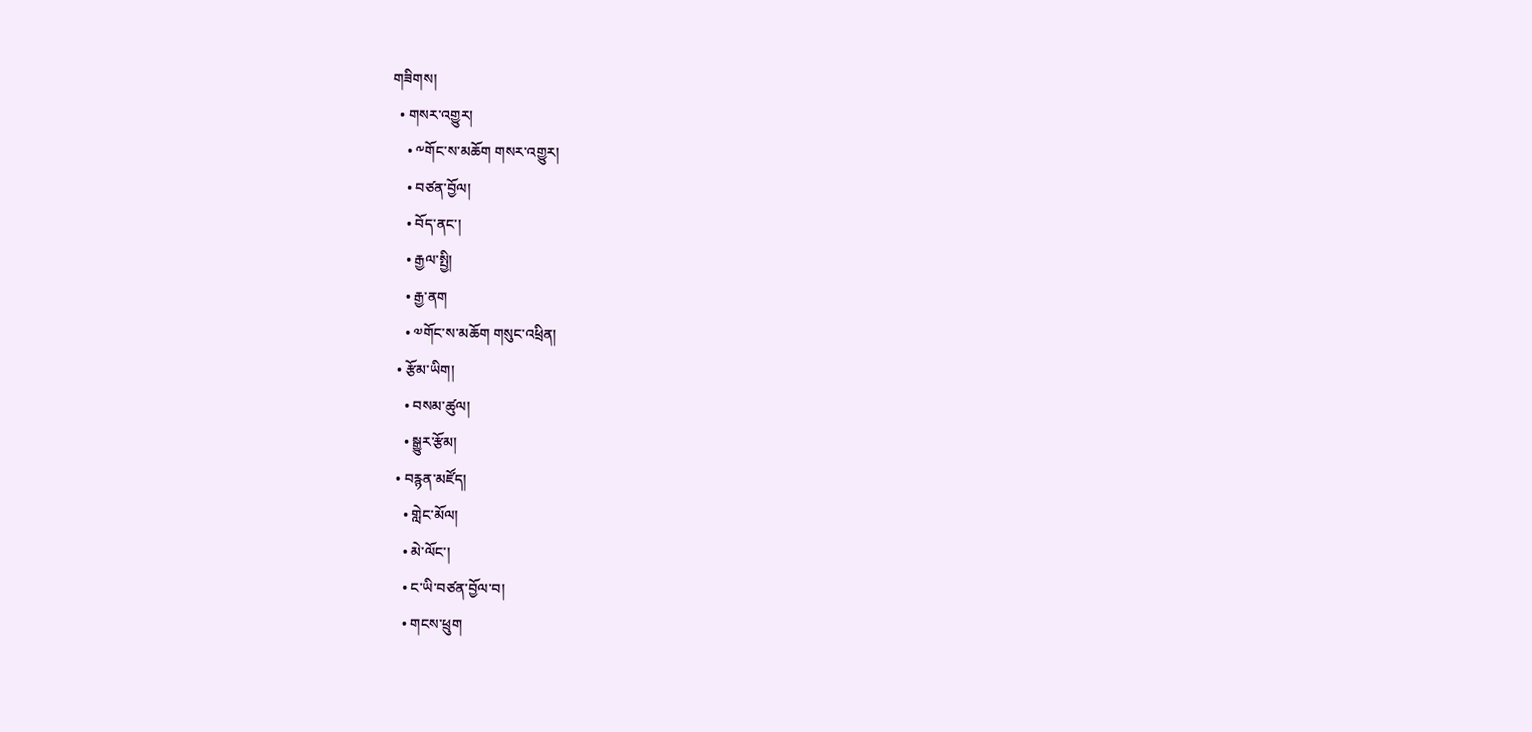གཟིགས།
  • གསར་འགྱུར།
    • ༸གོང་ས་མཆོག གསར་འགྱུར།
    • བཙན་བྱོལ།
    • བོད་ནང་།
    • རྒྱལ་སྤྱི།
    • རྒྱ་ནག
    • ༧གོང་ས་མཆོག གསུང་འཕྲིན།
  • རྩོམ་ཡིག།
    • བསམ་ཚུལ།
    • སྒྱུར་རྩོམ།
  • བརྙན་མཛོད།
    • གླེང་མོལ།
    • མེ་ལོང་།
    • ང་ཡི་བཙན་བྱོལ་བ།
    • གངས་ཕྲུག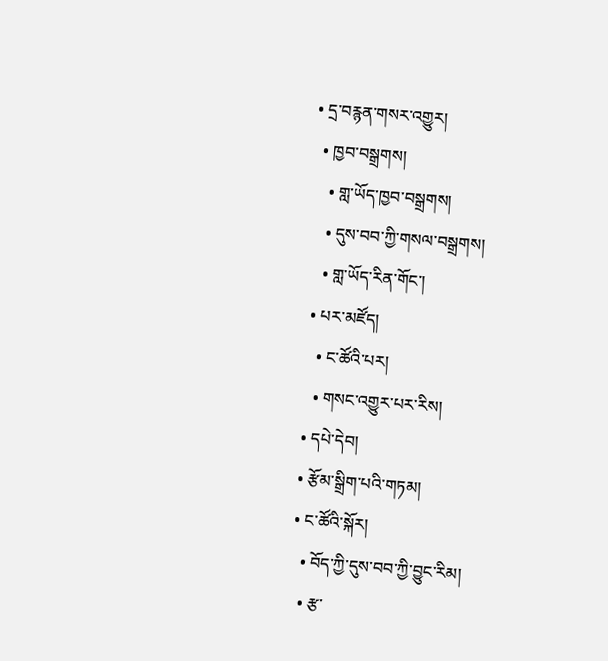• དྲ་བརྙན་གསར་འགྱུར།
  • ཁྱབ་བསྒྲགས།
    • གླ་ཡོད་ཁྱབ་བསྒྲགས།
    • དུས་བབ་ཀྱི་གསལ་བསྒྲགས།
    • གླ་ཡོད་རིན་གོང་།
  • པར་མཛོད།
    • ང་ཚོའི་པར།
    • གསང་འགྱུར་པར་རིས།
  • དཔེ་དེབ།
  • རྩོམ་སྒྲིག་པའི་གཏམ།
  • ང་ཚོའི་སྐོར།
    • བོད་ཀྱི་དུས་བབ་ཀྱི་བྱུང་རིམ།
    • རྩ་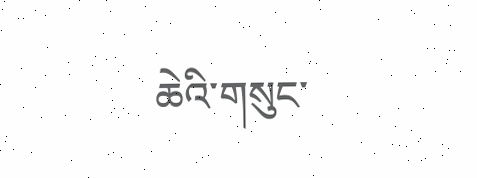ཆེའི་གསུང་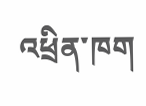འཕྲིན་ཁག